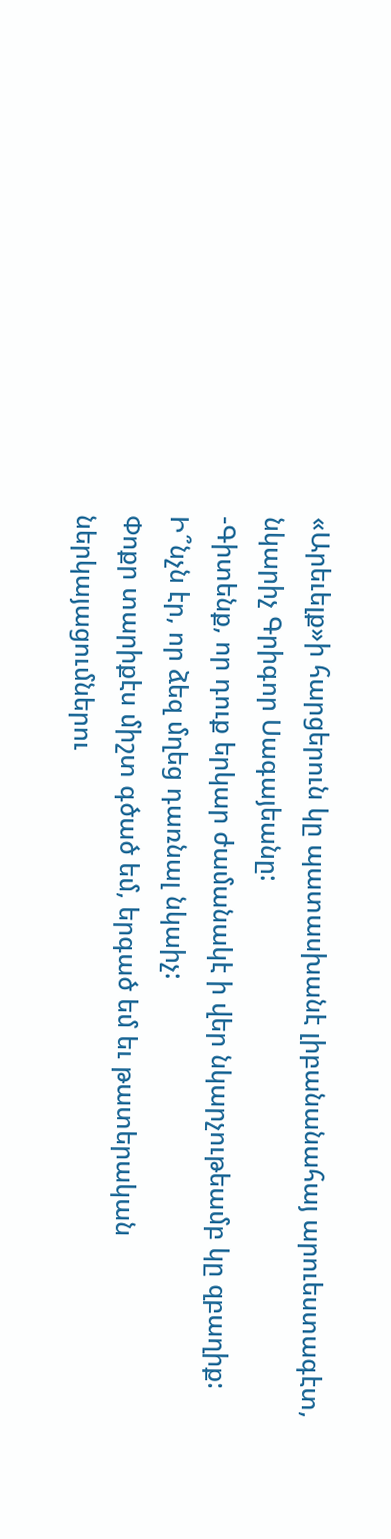«Արեւելք»ի հարցերուն կը պատասխանէ լիբանանահայ արուեստագէտ, նկարիչ Գրիգոր Սագայեանը:
-Գիտենք, որ դուք երկար ժամանակէ ի վեր նկարչութեամբ կը զբաղիք: Ի՞նչն էր, որ ձեզ մղեց դառնալ նկաիչ:
Փոքր տարիքէս միշտ գծած եմ, երգած եմ եւ թատերական ներկայացումներու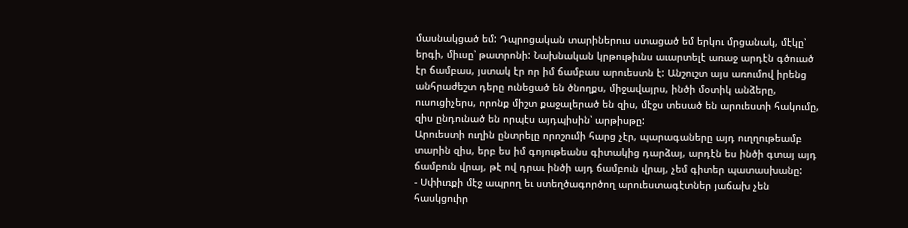մասնակցած եմ: Դպրոցական տարիներուս ստացած եմ երկու մրցանակ, մէկը՝ երգի, միւսը՝ թատրոնի: Նախնական կրթութիւնս աւարտելէ առաջ արդէն գծուած էր ճամբաս, յստակ էր որ իմ ճամբաս արուեստն է: Անշուշտ այս առումով իրենց անհրաժեշտ դերը ունեցած են ծնողքս, միջավայրս, ինծի մօտիկ անձերը, ուսուցիչերս, որոնք միշտ քաջալերած են զիս, մէջս տեսած են արուեստի հակումը, զիս ընդունած են որպէս այդպիսին՝ արթիսթը:
Արուեստի ուղին ընտրելը որոշումի հարց չէր, պարագաները այդ ուղղութեամբ տարին զիս, երբ ես իմ գոյութեանս գիտակից դարձայ, արդէն ես ինծի գտայ այդ ճամբուն վրայ, թէ ով դրաւ ինծի այդ ճամբուն վրայ, չեմ գիտեր պատասխանը:
- Սփիւռքի մէջ ապրող եւ ստեղծագործող արուեստագէտներ յաճախ չեն հասկցուիր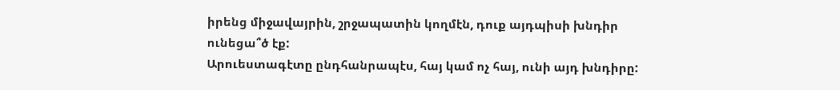իրենց միջավայրին, շրջապատին կողմէն, դուք այդպիսի խնդիր ունեցա՞ծ էք:
Արուեստագէտը ընդհանրապէս, հայ կամ ոչ հայ, ունի այդ խնդիրը: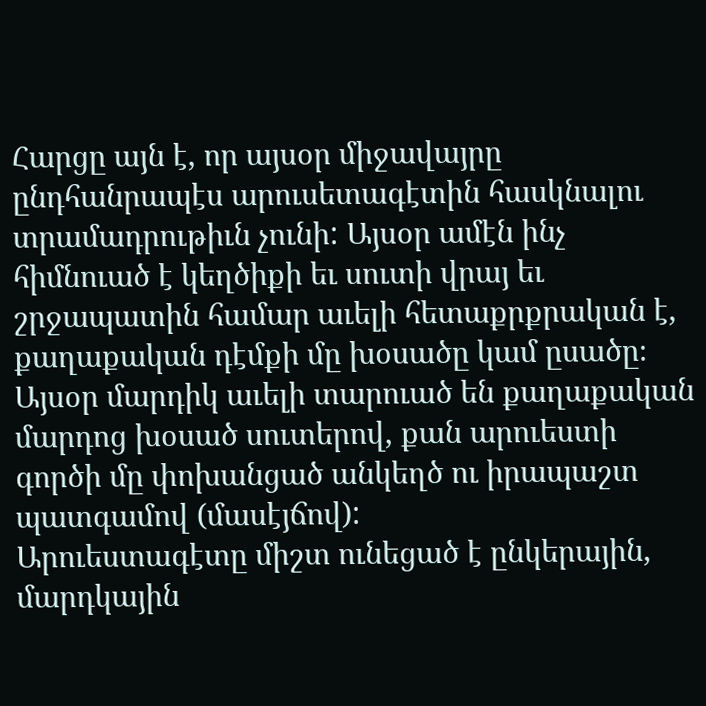Հարցը այն է, որ այսօր միջավայրը ընդհանրապէս արուսետագէտին հասկնալու տրամադրութիւն չունի: Այսօր ամէն ինչ հիմնուած է կեղծիքի եւ սուտի վրայ եւ շրջապատին համար աւելի հետաքրքրական է, քաղաքական դէմքի մը խօսածը կամ ըսածը։ Այսօր մարդիկ աւելի տարուած են քաղաքական մարդոց խօսած սուտերով, քան արուեստի գործի մը փոխանցած անկեղծ ու իրապաշտ պատգամով (մասէյճով):
Արուեստագէտը միշտ ունեցած է ընկերային, մարդկային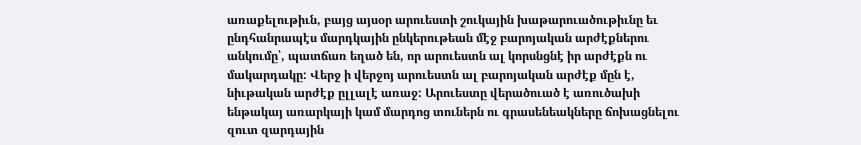առաքելութիւն, բայց այսօր արուեստի շուկային խաթարուածութիւնը եւ ընդհանրապէս մարդկային ընկերութեան մէջ բարոյական արժէքներու անկումը՝, պատճառ եղած են, որ արուեստն ալ կորսնցնէ իր արժէքն ու մակարդակը: Վերջ ի վերջոյ արուեստն ալ բարոյական արժէք մըն է, նիւթական արժէք ըլլալէ առաջ: Արուեստը վերածուած է առուծախի ենթակայ առարկայի կամ մարդոց տուներն ու գրասենեակները ճոխացնելու զուտ զարդային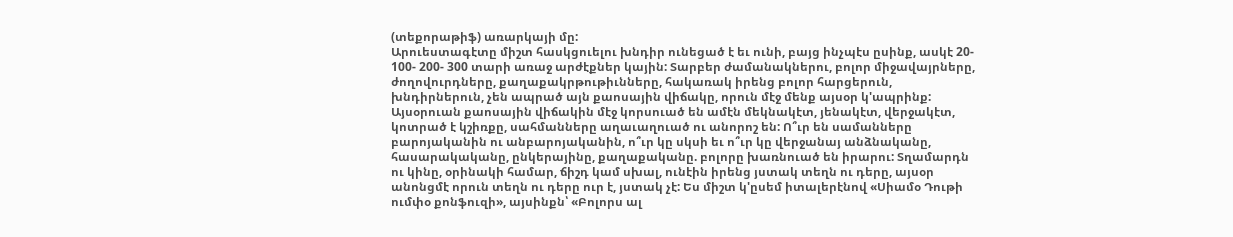(տեքորաթիֆ) առարկայի մը:
Արուեստագէտը միշտ հասկցուելու խնդիր ունեցած է եւ ունի, բայց ինչպէս ըսինք, ասկէ 20- 100- 200- 300 տարի առաջ արժէքներ կային: Տարբեր ժամանակներու, բոլոր միջավայրները, ժողովուրդները, քաղաքակրթութիւնները, հակառակ իրենց բոլոր հարցերուն, խնդիրներուն, չեն ապրած այն քաոսային վիճակը, որուն մէջ մենք այսօր կ'ապրինք: Այսօրուան քաոսային վիճակին մէջ կորսուած են ամէն մեկնակէտ, յենակէտ, վերջակէտ, կոտրած է կշիռքը, սահմանները աղաւաղուած ու անորոշ են: Ո՞ւր են սամանները բարոյականին ու անբարոյականին, ո՞ւր կը սկսի եւ ո՞ւր կը վերջանայ անձնականը, հասարակականը, ընկերայինը, քաղաքականը. բոլորը խառնուած են իրարու: Տղամարդն ու կինը, օրինակի համար, ճիշդ կամ սխալ, ունէին իրենց յստակ տեղն ու դերը, այսօր անոնցմէ որուն տեղն ու դերը ուր է, յստակ չէ: Ես միշտ կ'ըսեմ իտալերէնով «Սիամօ Դութի ումփօ քոնֆուզի», այսինքն՝ «Բոլորս ալ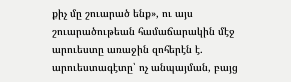քիչ մը շուարած ենք», ու այս շուարածութեան համաճարակին մէջ արուեստը առաջին զոհերէն է. արուեստագէտը՝ ոչ անպայման, բայց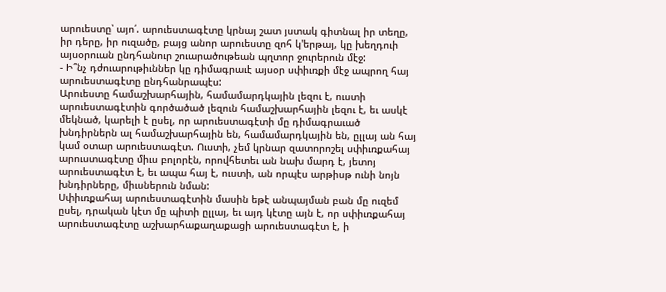արուեստը՝ այո՛. արուեստագէտը կրնայ շատ յստակ գիտնալ իր տեղը, իր դերը, իր ուզածը, բայց անոր արուեստը զոհ կ'երթայ, կը խեղդուի այսօրուան ընդհանուր շուարածութեան պղտոր ջուրերուն մէջ:
- Ի՞նչ դժուարութիւններ կը դիմագրաւէ այսօր սփիւռքի մէջ ապրող հայ արուեստագէտը ընդհանրապէս:
Արուեստը համաշխարհային, համամարդկային լեզու է, ուստի արուեստագէտին գործածած լեզուն համաշխարհային լեզու է, եւ ասկէ մեկնած, կարելի է ըսել, որ արուեստագէտի մը դիմագրաւած խնդիրներն ալ համաշխարհային են, համամարդկային են, ըլլայ ան հայ կամ օտար արուեստագէտ. Ուստի, չեմ կրնար զատորոշել սփիւռքահայ արուստագէտը միւս բոլորէն, որովհետեւ ան նախ մարդ է, յետոյ արուեստագէտ է, եւ ապա հայ է, ուստի, ան որպէս արթիսթ ունի նոյն խնդիրները, միւսներուն նման:
Սփիւռքահայ արուեստագէտին մասին եթէ անպայման բան մը ուզեմ ըսել, դրական կէտ մը պիտի ըլլայ, եւ այդ կէտը այն է, որ սփիւռքահայ արուեստագէտը աշխարհաքաղաքացի արուեստագէտ է, ի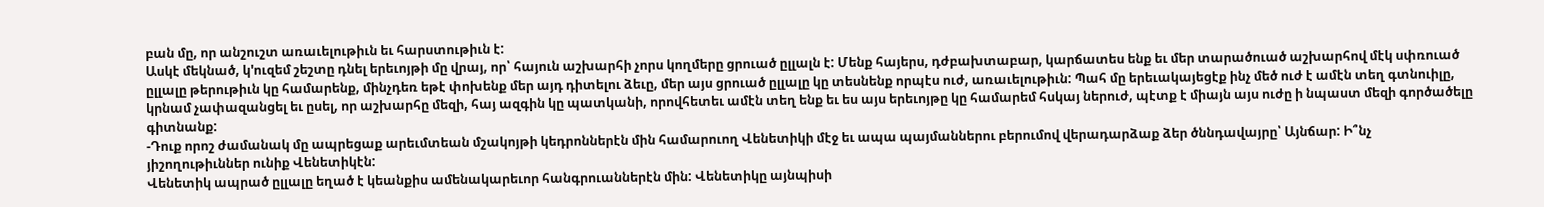բան մը, որ անշուշտ առաւելութիւն եւ հարստութիւն է:
Ասկէ մեկնած, կ'ուզեմ շեշտը դնել երեւոյթի մը վրայ, որ՝ հայուն աշխարհի չորս կողմերը ցրուած ըլլալն է: Մենք հայերս, դժբախտաբար, կարճատես ենք եւ մեր տարածուած աշխարհով մէկ սփռուած ըլլալը թերութիւն կը համարենք, մինչդեռ եթէ փոխենք մեր այդ դիտելու ձեւը, մեր այս ցրուած ըլլալը կը տեսնենք որպէս ուժ, առաւելութիւն: Պահ մը երեւակայեցէք ինչ մեծ ուժ է ամէն տեղ գտնուիլը, կրնամ չափազանցել եւ ըսել, որ աշխարհը մեզի, հայ ազգին կը պատկանի, որովհետեւ ամէն տեղ ենք եւ ես այս երեւոյթը կը համարեմ հսկայ ներուժ, պէտք է միայն այս ուժը ի նպաստ մեզի գործածելը գիտնանք:
-Դուք որոշ ժամանակ մը ապրեցաք արեւմտեան մշակոյթի կեդրոններէն մին համարուող Վենետիկի մէջ եւ ապա պայմաններու բերումով վերադարձաք ձեր ծննդավայրը՝ Այնճար: Ի՞նչ յիշողութիւններ ունիք Վենետիկէն:
Վենետիկ ապրած ըլլալը եղած է կեանքիս ամենակարեւոր հանգրուաններէն մին: Վենետիկը այնպիսի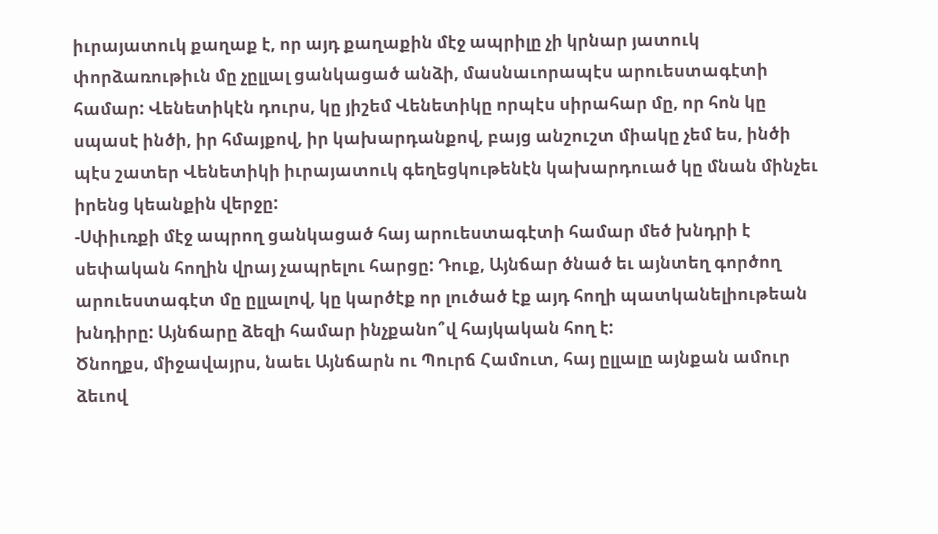իւրայատուկ քաղաք է, որ այդ քաղաքին մէջ ապրիլը չի կրնար յատուկ փորձառութիւն մը չըլլալ ցանկացած անձի, մասնաւորապէս արուեստագէտի համար: Վենետիկէն դուրս, կը յիշեմ Վենետիկը որպէս սիրահար մը, որ հոն կը սպասէ ինծի, իր հմայքով, իր կախարդանքով, բայց անշուշտ միակը չեմ ես, ինծի պէս շատեր Վենետիկի իւրայատուկ գեղեցկութենէն կախարդուած կը մնան մինչեւ իրենց կեանքին վերջը:
-Սփիւռքի մէջ ապրող ցանկացած հայ արուեստագէտի համար մեծ խնդրի է սեփական հողին վրայ չապրելու հարցը: Դուք, Այնճար ծնած եւ այնտեղ գործող արուեստագէտ մը ըլլալով, կը կարծէք որ լուծած էք այդ հողի պատկանելիութեան խնդիրը: Այնճարը ձեզի համար ինչքանո՞վ հայկական հող է:
Ծնողքս, միջավայրս, նաեւ Այնճարն ու Պուրճ Համուտ, հայ ըլլալը այնքան ամուր ձեւով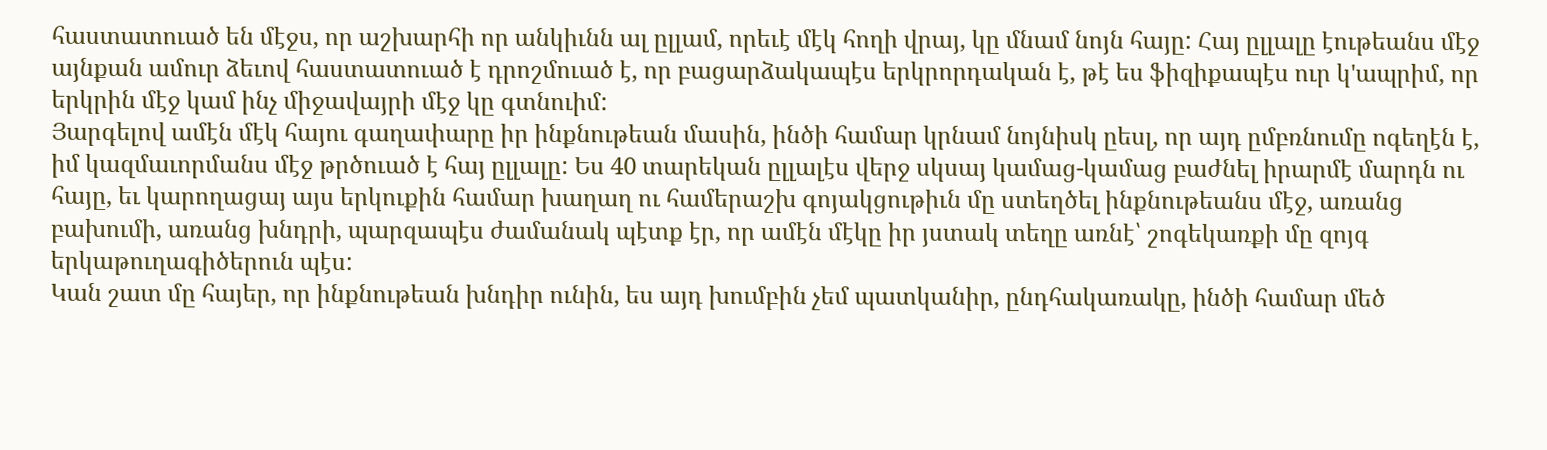հաստատուած են մէջս, որ աշխարհի որ անկիւնն ալ ըլլամ, որեւէ մէկ հողի վրայ, կը մնամ նոյն հայը: Հայ ըլլալը էութեանս մէջ այնքան ամուր ձեւով հաստատուած է դրոշմուած է, որ բացարձակապէս երկրորդական է, թէ ես ֆիզիքապէս ուր կ'ապրիմ, որ երկրին մէջ կամ ինչ միջավայրի մէջ կը գտնուիմ:
Յարգելով ամէն մէկ հայու գաղափարը իր ինքնութեան մասին, ինծի համար կրնամ նոյնիսկ ըեսլ, որ այդ ըմբռնումը ոգեղէն է, իմ կազմաւորմանս մէջ թրծուած է հայ ըլլալը: Ես 40 տարեկան ըլլալէս վերջ սկսայ կամաց-կամաց բաժնել իրարմէ մարդն ու հայը, եւ կարողացայ այս երկուքին համար խաղաղ ու համերաշխ գոյակցութիւն մը ստեղծել ինքնութեանս մէջ, առանց բախումի, առանց խնդրի, պարզապէս ժամանակ պէտք էր, որ ամէն մէկը իր յստակ տեղը առնէ՝ շոգեկառքի մը զոյգ երկաթուղագիծերուն պէս:
Կան շատ մը հայեր, որ ինքնութեան խնդիր ունին, ես այդ խումբին չեմ պատկանիր, ընդհակառակը, ինծի համար մեծ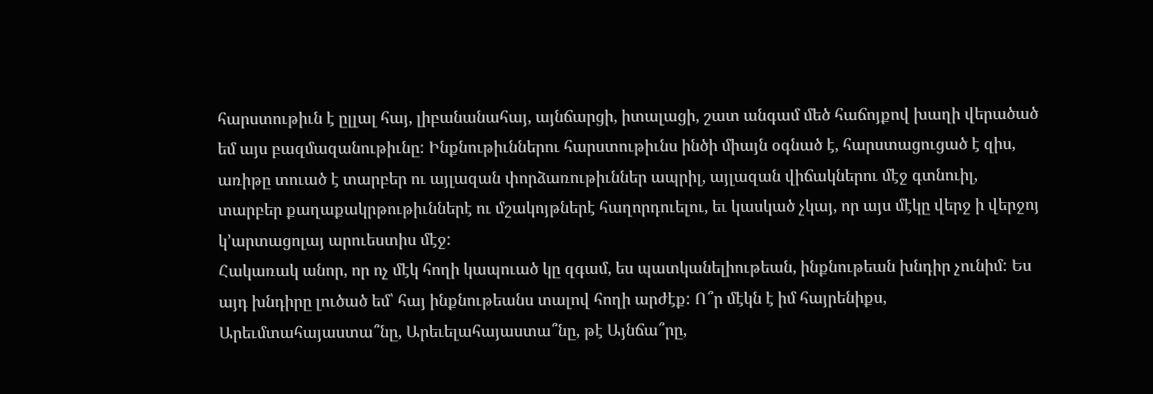հարստութիւն է ըլլալ հայ, լիբանանահայ, այնճարցի, իտալացի, շատ անգամ մեծ հաճոյքով խաղի վերածած եմ այս բազմազանութիւնը: Ինքնութիւններու հարստութիւնս ինծի միայն օգնած է, հարստացուցած է զիս, առիթը տուած է տարբեր ու այլազան փորձառութիւններ ապրիլ, այլազան վիճակներու մէջ գտնուիլ, տարբեր քաղաքակրթութիւններէ ու մշակոյթներէ հաղորդուելու, եւ կասկած չկայ, որ այս մէկը վերջ ի վերջոյ կ՚արտացոլայ արուեստիս մէջ:
Հակառակ անոր, որ ոչ մէկ հողի կապուած կը զգամ, ես պատկանելիութեան, ինքնութեան խնդիր չունիմ: Ես այդ խնդիրը լուծած եմ՝ հայ ինքնութեանս տալով հողի արժէք: Ո՞ր մէկն է իմ հայրենիքս, Արեւմտահայաստա՞նը, Արեւելահայաստա՞նը, թէ Այնճա՞րը,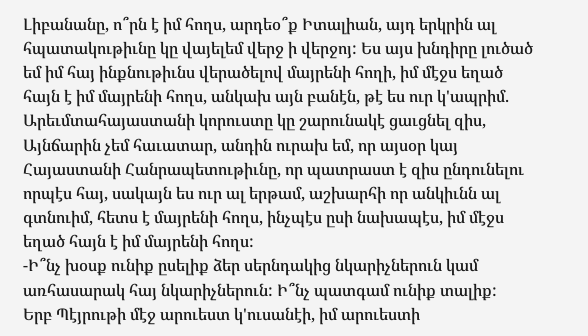Լիբանանը, ո՞րն է իմ հողս, արդեօ՞ք Իտալիան, այդ երկրին ալ հպատակութիւնը կը վայելեմ վերջ ի վերջոյ: Ես այս խնդիրը լուծած եմ իմ հայ ինքնութիւնս վերածելով մայրենի հողի, իմ մէջս եղած հայն է իմ մայրենի հողս, անկախ այն բանէն, թէ ես ուր կ'ապրիմ. Արեւմտահայաստանի կորուստը կը շարունակէ ցաւցնել զիս, Այնճարին չեմ հաւատար, անդին ուրախ եմ, որ այսօր կայ Հայաստանի Հանրապետութիւնը, որ պատրաստ է զիս ընդունելու որպէս հայ, սակայն ես ուր ալ երթամ, աշխարհի որ անկիւնն ալ գտնուիմ, հետս է մայրենի հողս, ինչպէս ըսի նախապէս, իմ մէջս եղած հայն է իմ մայրենի հողս:
-Ի՞նչ խօսք ունիք ըսելիք ձեր սերնդակից նկարիչներուն կամ առհասարակ հայ նկարիչներուն: Ի՞նչ պատգամ ունիք տալիք:
Երբ Պէյրութի մէջ արուեստ կ'ուսանէի, իմ արուեստի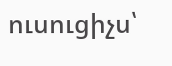ուսուցիչս՝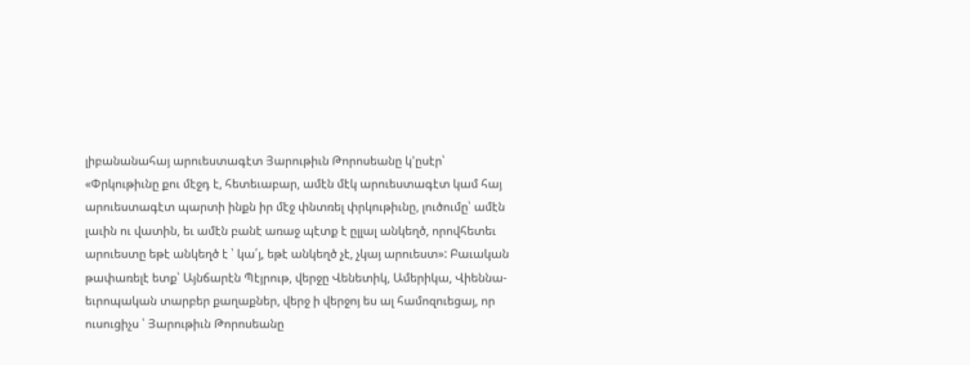լիբանանահայ արուեստագէտ Յարութիւն Թորոսեանը կ'ըսէր՝ «Փրկութիւնը քու մէջդ է, հետեւաբար, ամէն մէկ արուեստագէտ կամ հայ արուեստագէտ պարտի ինքն իր մէջ փնտռել փրկութիւնը, լուծումը՝ ամէն լաւին ու վատին, եւ ամէն բանէ առաջ պէտք է ըլլալ անկեղծ, որովհետեւ արուեստը եթէ անկեղծ է ՝ կա՛յ, եթէ անկեղծ չէ, չկայ արուեստ»: Բաւական թափառելէ ետք՝ Այնճարէն Պէյրութ, վերջը Վենետիկ, Ամերիկա, Վիեննա- եւրոպական տարբեր քաղաքներ, վերջ ի վերջոյ ես ալ համոզուեցայ, որ ուսուցիչս ՝ Յարութիւն Թորոսեանը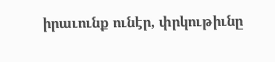իրաւունք ունէր, փրկութիւնը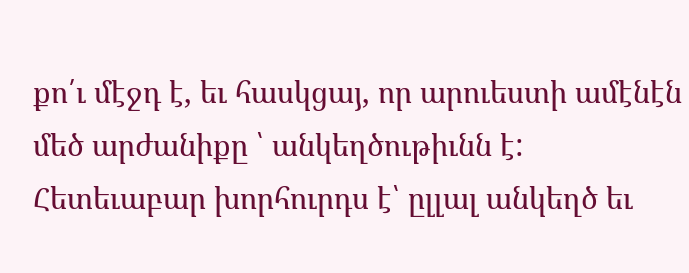քո՛ւ մէջդ է, եւ հասկցայ, որ արուեստի ամէնէն մեծ արժանիքը ՝ անկեղծութիւնն է: Հետեւաբար խորհուրդս է՝ ըլլալ անկեղծ եւ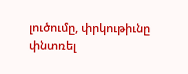լուծումը, փրկութիւնը փնտռել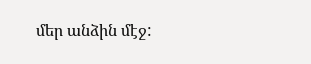մեր անձին մէջ: